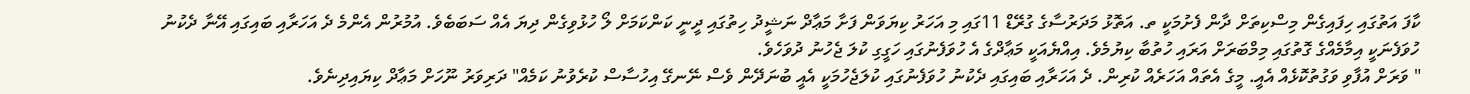ކާފަ އަތުގައި ހިފައިގެން މިސްކިތަށް ދާން ފެށުމަކީ ތ. އަތޮޅު މަދަރުސާގެ ގުރޭޑް 11ގައި މި އަހަރު ކިޔަވަން ފަށާ މަޢާދް ނަޝީދު ހިތުގައި ދީނީ ކަންކަމަށް ލޯ ހުޅުވިގެން ދިޔަ އެއް ސަބަބެވެ. އުމުރުން އެންމެ ދެ އަހަރާއި ބައިގައި އޭނާ ދެކުނު ހުވަފެނަކީ އިމާމެއްގެ ގޮތުގައި މިމްބަރަށް އަރައި ހުތުބާ ކިޔުމެވެ. އިއްޔެއަކީ މަޢާދްގެ އެ ހުވަފެނުގައި ހަގީގި ކުލަ ޖެހުނު ދުވަހެވެ.
" ވަރަށް އުފާވި ވަގުތުކޮޅެއް އެއީ. މީގެ އެތައް އަހަރެއް ކުރިން. ދެ އަހަރާއި ބައިގައި ދެކުނު ހުވަފެނުގައި ކުލަޖެހުމަކީ އެއީ ބުނަދޭން ވެސް ނޭނގޭ އިހުސާސް ކުރެވުނު ކަމެއް" ދަރިވަރު ނޫހަށް މަޢާދް ކިޔައިދިނެވެ.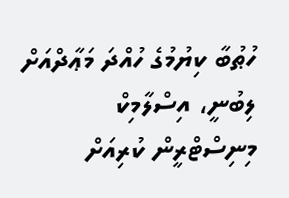ހުޠުބާ ކިޔުމުގެ ހުއްދަ މަޢާދްއަށް ލިބުނީ، އިސްލާމިކް މިނިސްޓްރީން ކުރިއަށް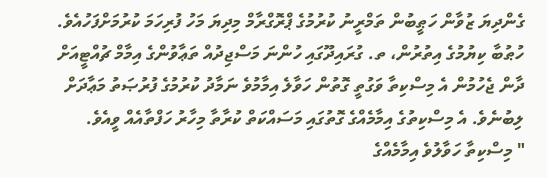ގެންދިޔަ ޒުވާން ހަޠީބުން ތަމްރީނު ކުރުމުގެ ޕްރޮގްރާމް މިދިޔަ މަހު ފުރިހަމަ ކުރުމަށްފަހުއެވެ.
ހުޠުބާ ކިޔުމުގެ އިތުރުން، ތ. ގުރައިދޫގައި ހުންނަ މަސްޖިދުއް ތަޢާވުންގެ އިމާމް ޗުއްޓީއަށް ދާން ޖެހުމުން އެ މިސްކިތާ ވަގުތީ ގޮތުން ހަވާލެ އިމާމުވެ ނަމާދު ކުރުމުގެ ފުރުޞަތު މަޢާދަށް ލިބުނެވެ. އެ މިސްކިތުގެ އިމާމެއްގެ ގޮތުގައި މަސައްކަތް ކުރާތާ މިހާރު ހަފްތާއެއް ވީއެވެ.
" މިސްކިތާ ހަވާލުވެ އިމާމެއްގެ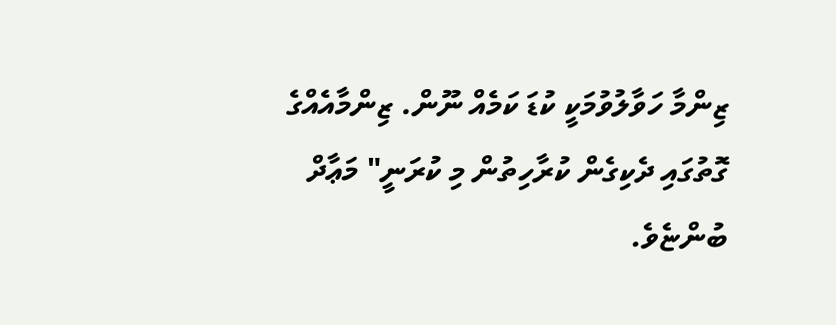ޒިންމާ ހަވާލުވުމަކީ ކުޑަ ކަމެއް ނޫން. ޒިންމާއެއްގެ ގޮތުގައި ދެކިގެން ކުރާހިތުން މި ކުރަނީ" މަޢާދް ބުންޏެވެ.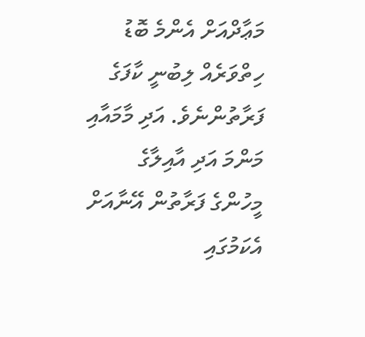މަޢާދްއަށް އެންމެ ބޮޑު ހިތްވަރެއް ލިބުނީ ކާފަގެ ފަރާތުންނެވެ. އަދި މާމައާއި މަންމަ އަދި އާއިލާގެ މީހުންގެ ފަރާތުން އޭނާއަށް އެކަމުގައި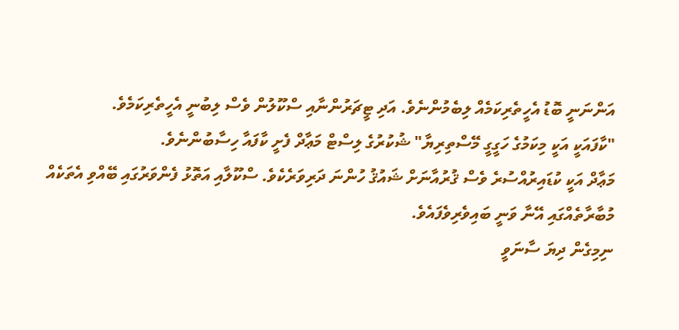އަންނަނީ ބޮޑު އެހީތެރިކަމެއް ލިބެމުންނެވެ. އަދި ޓީޗަރުންނާއި ސްކޫލުން ވެސް ލިބުނީ އެހީތެރިކަމެވެ.
"ކާފައަކީ އަކީ މިކަމުގެ ހަގީގީ މޭސްތިރިޔާ" ޝުކުރުގެ ލިސްޓް މަޢާދް ފެށީ ކާފައާ ހިސާބުންނެވެ.
މަޢާދް އަކީ ކުޑައިރުއްސުރެ ވެސް ޤުރުއާނަށް ޝައުޤު ހުންނަ ދަރިވަރެކެވެ. ސްކޫލާއި އަތޮޅު ފެންވަރުގައި ބޭއްވި އެތަކެއް މުބާރާތެއްގައި އޭނާ ވަނީ ބައިވެރިވެފައެވެ.
ނިމިގެން ދިޔަ ސާނަވީ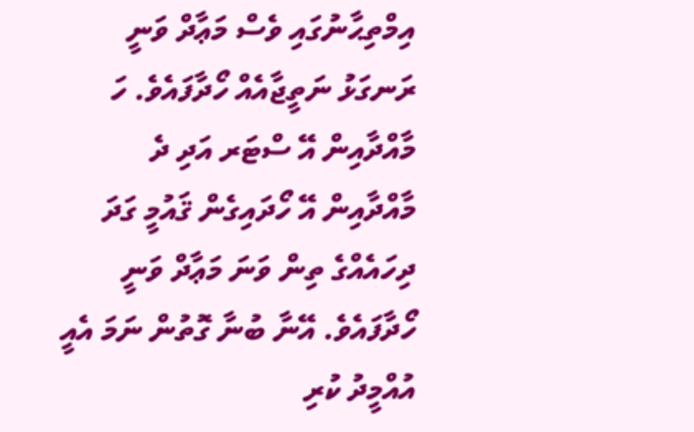އިމްތިޙާނުގައި ވެސް މަޢާދް ވަނީ ރަނގަޅު ނަތީޖާއެއް ހޯދާފައެވެ. ހަ މާއްދާއިން އޭ ސްޓަރ އަދި ދެ މާއްދާއިން އޭ ހޯދައިގެން ޤައުމީ ގަދަ ދިހައެއްގެ ތިން ވަނަ މަޢާދް ވަނީ ހޯދާފައެވެ. އޭނާ ބުނާ ގޮތުން ނަމަ އެއީ އުއްމީދު ކުރި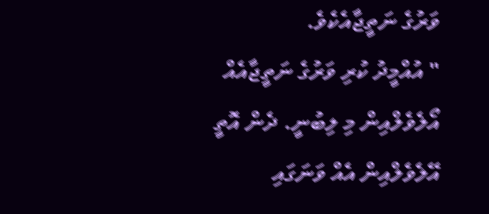ވަރުގެ ނަތީޖާއެކެވެ.
" އުއްމީދު ކުރި ވަރުގެ ނަތީޖާއެއް އޯލެވެލްއިން މި ލިބުނީ. ދެން އޮތީ އޭލެވެލްއިން އެއް ވަނަގައި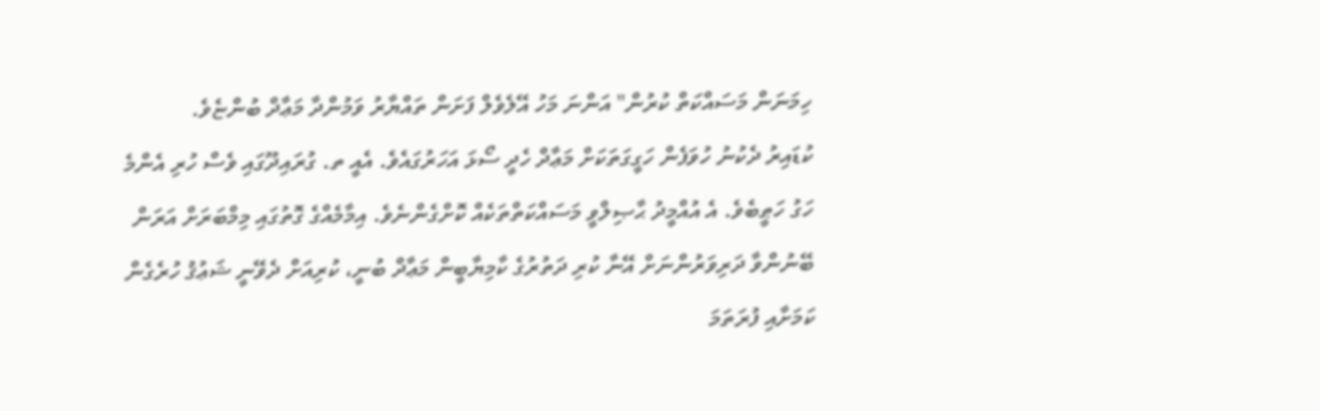ހިމަނަން މަސައްކަތް ކުރުން" އަންނަ މަހު އޭލެވެލް ފަށަން ތައްޔާރު ވަމުންދާ މަޢާދް ބުންޏެވެ.
ކުޑައިރު ދެކުނު ހުވަފެން ހަގީގަތަކަށް މަޢާދް ހެދީ ސޯޅަ އަހަރުގައެވެ. އެއީ ތ. ގުރައިދޫގައި ވެސް ހުރި އެންމެ ހަގު ހަޠީބެވެ. އެ އުއްމީދު ޙާޞިލްވީ މަސައްކަތްތަކެއް ކޮށްގެންނެވެ. އިމާމެއްގެ ގޮތުގައި މިމްބަރަށް އަރަން ބޭނުންވާ ދަރިވަރުންނަށް އޭނާ ކުރި ދަތުރުގެ ކާމިޔާބީން މަޢާދް ބުނީ، ކުރިއަށް ދެވޭނީ ޝަޢުޤު ހުރެގެން ކަމަށާއި ފުރަތަމަ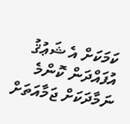ކަމަކަށް އެ ޝަޢުޤު އުފައްދަން ކޮންމެ ނަމާދަކަށް ޖަމާއަތަށް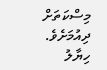މިސްކަތަށް ދިއުމަށެވެ.
ހިޔާލު